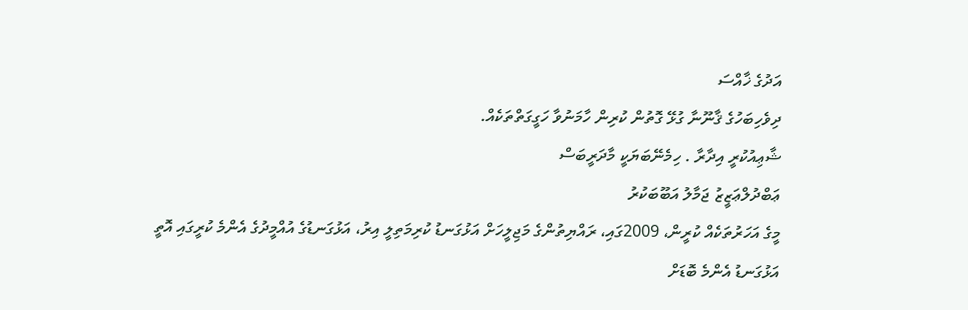އަދުގެ ޚާއްސަ
ދިވެހިބަހުގެ ޤާނޫނާ ގުޅޭ ގޮތުން ކުރިން ހާމަނުވާ ހަގީގަތްތަކެއް.
ޝާޢިއުކުރީ އިދާރާ . ހިމެނޭބަޔަކީ މާދަރީބަސް
ޢަބްދުލްޢަޒީޒު ޖަމާލު އަބޫބަކުރު
މީގެ އަހަރުތަކެއް ކުރީން، 2009ގައި، ރައްޔިތުންގެ މަޖިލީހަށް އަޅުގަނޑު ކުރިމަތިލީ އިރު، އަޅުގަނޑުގެ އުއްމީދުގެ އެންމެ ކުރީގައި އޮތީ އަޅުގަނޑު އެންމެ ބޮޑަށް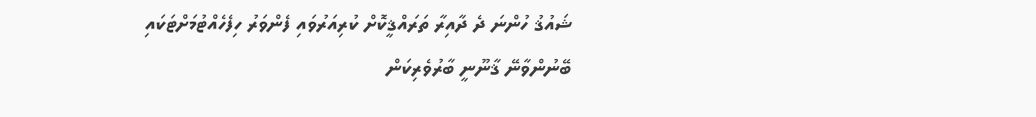ޝައުޤު ހުންނަ ދެ ދާއިރާ ތަރައްޤީކޮށް ކުރިއަރުވައި ފެންވަރު ހިފެހެއްޓުމަށްޓަކައި ބޭނުންވާނޭ ޤާނޫނީ ބާރުވެރިކަން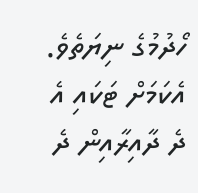ހޯދުމުގެ ނިޔަތެވެ. އެކަމަށް ޓަކައި އެ ދެ ދާއިރާއިން ދެ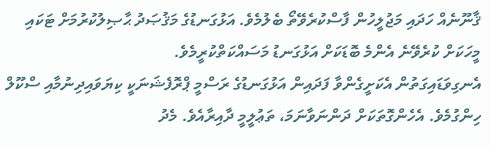ޤާނޫނެއް ހަދައި މަޖުލީހުން ފާސްކުރެވޭތޯ ބެލުމެވެ. އަޅުގަނޑުގެ މަޤުޞަދު ޙާޞިލުކުރުމަށް ޓަކައި މީހަކަށް ކުރެވޭނެ އެންމެ ބޮޑަކަށް އަޅުގަނޑު މަސައްކަތްކުރީމެވެ.
އެނގިވަޑައިގަތުން އެކަށީގެންވާ ފަދައިން އަޅުގަނޑުގެ ރަސްމީ ޕްރޮފެޝަނަކީ ކިޔަވައިދިނުމާއި ސްކޫލް ހިންގުމެވެ. އެހެންގޮތަކަށް ދަންނަވާނަމަ، ތަޢުލީމީ ދާއިރާއެވެ. މެދު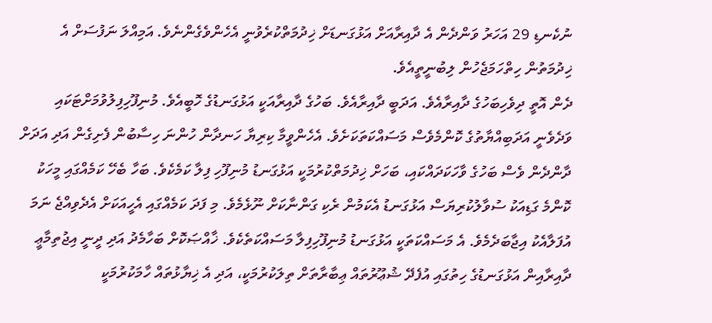ނުކެނޑި 29 އަހަރު ވަންދެން އެ ދާއިރާއަށް އަޅުގަނޑަށް ޚިދުމަތްކުރެވުނީ އެހެންވެގެންނެވެ. އަމިއްލަ ނަފުސަށް އެ ޚިދުމަތުން ހިތްހަމަޖެހުން ލިބުނީތީއެވެ.
ދެން އޮތީ ދިވެހިބަހުގެ ދާއިރާއެވެ. އަދަބީ ދާއިރާއެވެ. ބަހުގެ ދާއިރާއަކީ އަޅުގަނޑުގެ ހޮބީއެވެ. މުނިފޫހިފިލުވުމަށްޓަކައި ވަދެވެނީ އަދަބިއްޔާތުގެ ކޮންމެވެސް މަސައްކަތަކަށެވެ. އެހެންވީމާ ކިރިޔާ ހަނދާން ހުންނަ ހިސާބުން ފެށިގެން އަދި އަދަށް ދާންދެން ވެސް ބަހުގެ ވާހަކަދައްކައި، ބަހަށް ޚިދުމަތްކުރުމަކީ އަޅުގަނޑު މުނިފޫހި ފިލާ ކަމެކެވެ. ބަހާ ބެހޭ ކަމެއްގައި މީހަކު ކޮންމެ ގަޑިއަކު ސުވާލުކުރިޔަސް އަޅުގަނޑު އެކަމުން ރެކި ގަންނާކަށް ނޫޅެމެވެ. މި ފަދަ ކަމެއްގައި އެހީއަކަށް އެދެވިއްޖެ ނަމަ އުފަލާއެކު އިޖާބަދެމެވެ. އެ މަސައްކަތަކީ އަޅުގަނޑު މުނިފޫހިފިލާ މަސައްކަތެކެވެ. ޚާއްޞަކޮށް ބަހާމެދު އަދި ދީނީ އިޖުތިމާޢީ ދާއިރާއިން އަޅުގަނޑުގެ ހިތުގައި އުފެދޭ ޝުޢޫރުތައް ޢިބާރާތަށް ތިލަކުރުމަކީ، އަދި އެ ޚިޔާޅުތައް ހާމަކުރުމަކީ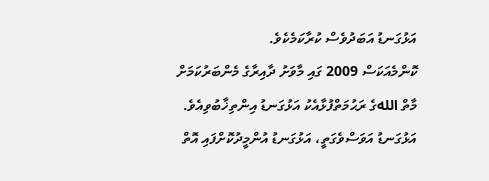އަޅުގަނޑު އަބަދުވެސް ކުރާކަމެކެވެ.
ކޮންމެއަކަސް 2009 ގައި މާވަށު ދާއިރާގެ މެންބަރުކަމަށް މާތް اللهގެ ރަޙުމަތްފުޅާއެކު އަޅުގަނޑު އިންތިޚާބުވިއެވެ. އަޅުގަނޑު އަވަސްވެގަތީ، އަޅުގަނޑު އުންމީދުކޮށްފައި އޮތް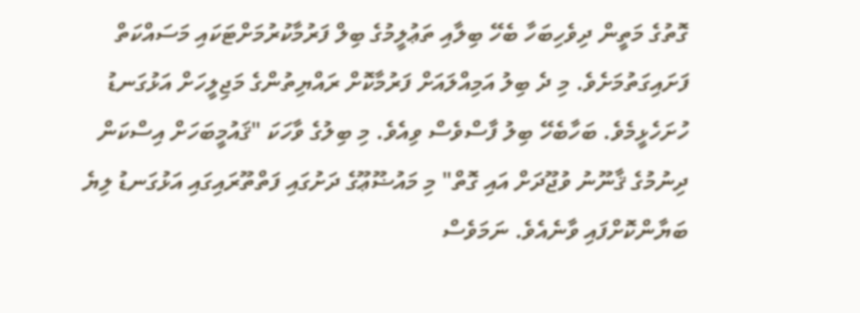ގޮތުގެ މަތީން ދިވެހިބަހާ ބެހޭ ބިލާއި ތަޢުލީމުގެ ބިލް ފަރުމާކުރުމަށްޓަކައި މަސައްކަތް ފަށައިގަތުމަށެވެ. މި ދެ ބިލު އަމިއްލައަށް ފަރުމާކޮށް ރައްޔިތުންގެ މަޖިލީހަށް އަޅުގަނޑު ހުށަހެޅީމެވެ. ބަހާބެހޭ ބިލު ފާސްވެސް ވިއެވެ. މި ބިލުގެ ވާހަކަ "ޤައުމީބަހަށް އިސްކަން ދިނުމުގެ ޤާނޫނު ވުޖޫދަށް އައި ގޮތް" މި މައުޟޫޢޫގެ ދަށުގައި ފަތްތޫރައިގައި އަޅުގަނޑު ލިޔެ ބަޔާންކޮށްފައި ވާނެއެވެ. ނަމަވެސް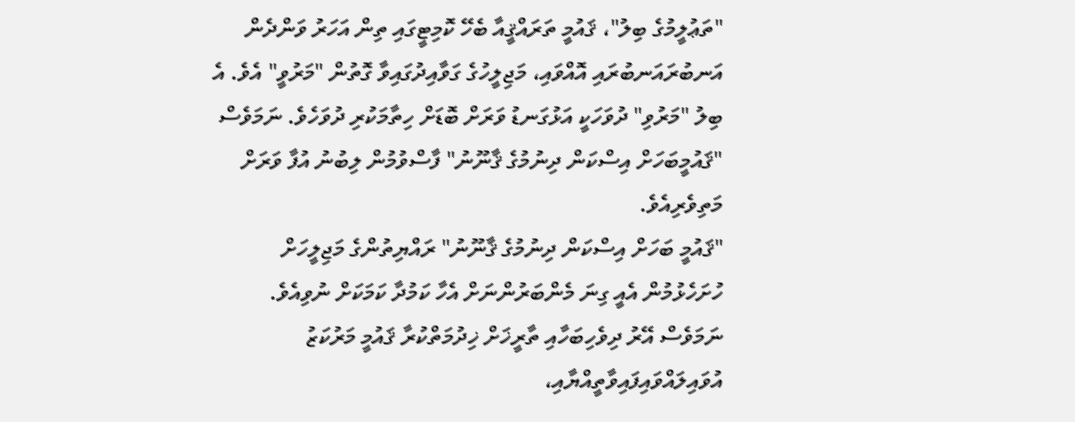"ތަޢުލީމުގެ ބިލު"، ޤައުމީ ތަރައްޤީއާ ބެހޭ ކޮމިޓީގައި ތިން އަހަރު ވަންދެން އަނބުރައަނބުރައި އޮއްވައި، މަޖިލީހުގެ ގަވާއިދުގައިވާ ގޮތުން "މަރުވީ" އެވެ. އެ ބިލު "މަރުވި" ދުވަހަކީ އަޅުގަނޑު ވަރަށް ބޮޑަށް ހިތާމަކުރި ދުވަހެވެ. ނަމަވެސް "ޤައުމީބަހަށް އިސްކަން ދިނުމުގެ ޤާނޫނު" ފާސްވުމުން ލިބުނު އުފާ ވަރަށް މަތިވެރިއެވެ.
"ޤައުމީ ބަހަށް އިސްކަން ދިނުމުގެ ޤާނޫނު" ރައްޔިތުންގެ މަޖިލީހަށް ހުށަހެޅުމުން އެއީ ގިނަ މެންބަރުންނަށް އެހާ ކަމުދާ ކަމަކަށް ނުވިއެވެ. ނަމަވެސް އޭރު ދިވެހިބަހާއި ތާރީޚަށް ޚިދުމަތްކުރާ ޤައުމީ މަރުކަޒު އުވައިލައްވައިފައިވާތީއްޔާއި،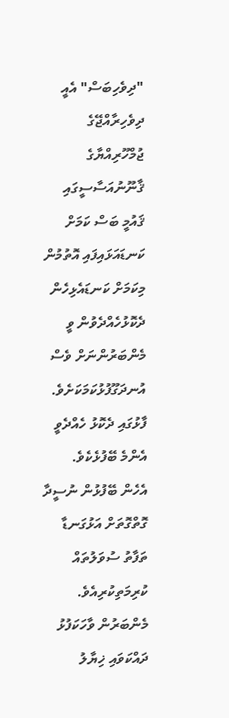"ދިވެހިބަސް" އެއީ ދިވެހިރާއްޖޭގެ ޖުމްހޫރިއްޔާގެ ޤާނޫނުއަސާސީގައި ޤައުމީ ބަސް ކަމަށް ކަނޑައަޅައިފައި އޮތުމުން މިކަމަށް ކަނޑައެޅިހެން ދެކޮޅުހެއްދެވުން ވީ މެންބަރުންނަށް ވެސް އުނދަގޫފުޅުކަމަކަށެވެ. ފާޅުގައި ދެކޮޅު ހެއްދެވީ އެންމެ ބޭފުޅެކެވެ. އެހެން ބޭފުޅުން ނުސީދާ ގޮތްގޮތަށް އަޅުގަނޑާ ތަފާތު ސުވަލުތައް ކުރިމަތިކުރިއެވެ. މެންބަރުން ވާހަކަފުޅު ދައްކަވައި ޚިޔާލު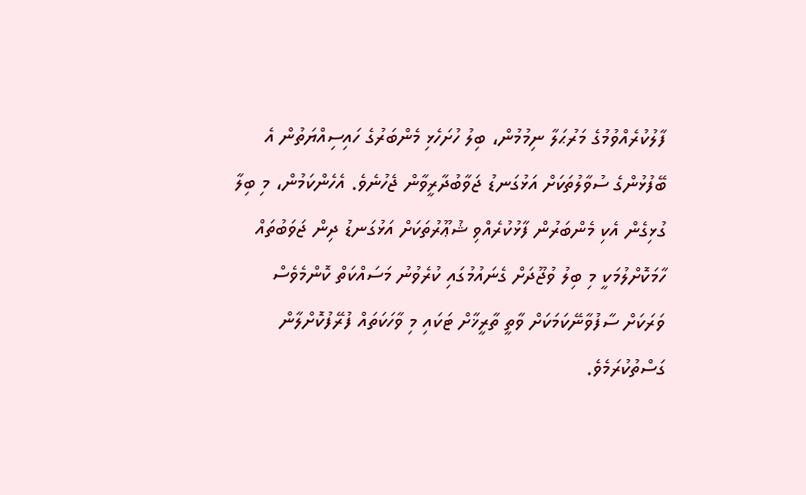ފާލުކުރެއްވުމުގެ މަރުޙަލާ ނިމުމުން، ބިލު ހުށަހެޅި މެންބަރުގެ ހައިސިއްޔަތުން އެ ބޭފުޅުންގެ ސުވާލުތަކަށް އަޅުގަނޑު ޖަވާބުދާރީވާން ޖެހުނެވެ. އެހެންކަމުން، މި ބިލާ ގުޅިގެން އެކި މެންބަރުން ފާޅުކުރެއްވި ޝުޢޫރުތަކަށް އަޅުގަނޑު ދިން ޖަވަބުތައް ހާމަކޮށްލުމަކީ މި ބިލު ވުޖޫދަށް ގެނައުމުގައި ކުރެވުނު މަސައްކަތް ކޮންމެވެސް ވަރަކަށް ސާފުވާނޭކަމަކަށް ވާތީ ތާރީޚާށް ޓަކައި މި ވާހަކަތައް ފުރޭފުކޮށްލާން ގަސްތުކުރަމެވެ.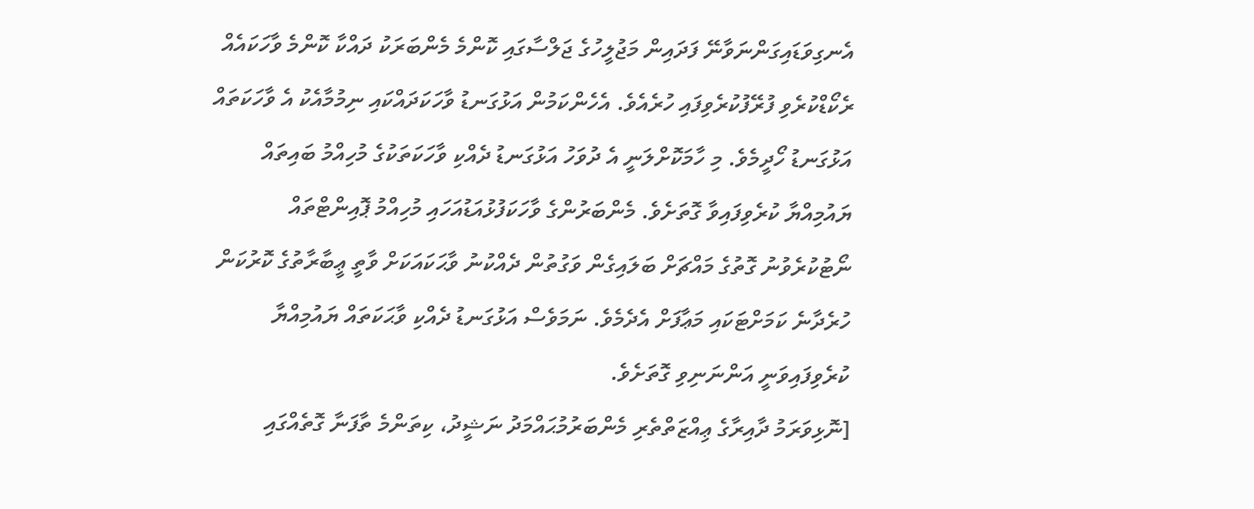އެނގިވަޑައިގަންނަވާނޭ ފަދައިން މަޖުލީހުގެ ޖަލްސާގައި ކޮންމެ މެންބަރަކު ދައްކާ ކޮންމެ ވާހަކައެއް ރެކޯޑްކުރެވި ފުރޭފުކުރެވިފައި ހުރެއެވެ. އެހެންކަމުން އަޅުގަނޑު ވާހަކަދައްކައި ނިމުމާއެކު އެ ވާހަކަތައް އަޅުގަނޑު ހޯދީމެވެ. މި ހާމަކޮށްލަނީ އެ ދުވަހު އަޅުގަނޑު ދެއްކި ވާހަކަތަކުގެ މުހިއްމު ބައިތައް ޔައުމިއްޔާ ކުރެވިފައިވާ ގޮތަށެވެ. މެންބަރުންގެ ވާހަކަފުޅުއަޑުއަހައި މުހިއްމު ޕޮއިންޓްތައް ނޯޓުކުރެވުނު ގޮތުގެ މައްޗަށް ބަލައިގެން ވަގުތުން ދެއްކުނު ވާޙަކައަކަށް ވާތީ ޢީބާރާތުގެ ކޮރުކަން ހުރެދާނެ ކަމަށްޓަކައި މަޢާފަށް އެދެމެވެ. ނަމަވެސް އަޅުގަނޑު ދެއްކި ވާޙަކަތައް ޔައުމިއްޔާ ކުރެވިފައިވަނީ އަންނަނިވި ގޮތަށެވެ.
[ނޮޅިވަރަމު ދާއިރާގެ ޢިއްޒަތްތެރި މެންބަރުމުޙައްމަދު ނަޝީދު، ކިތަންމެ ތާފަނާ ގޮތެއްގައި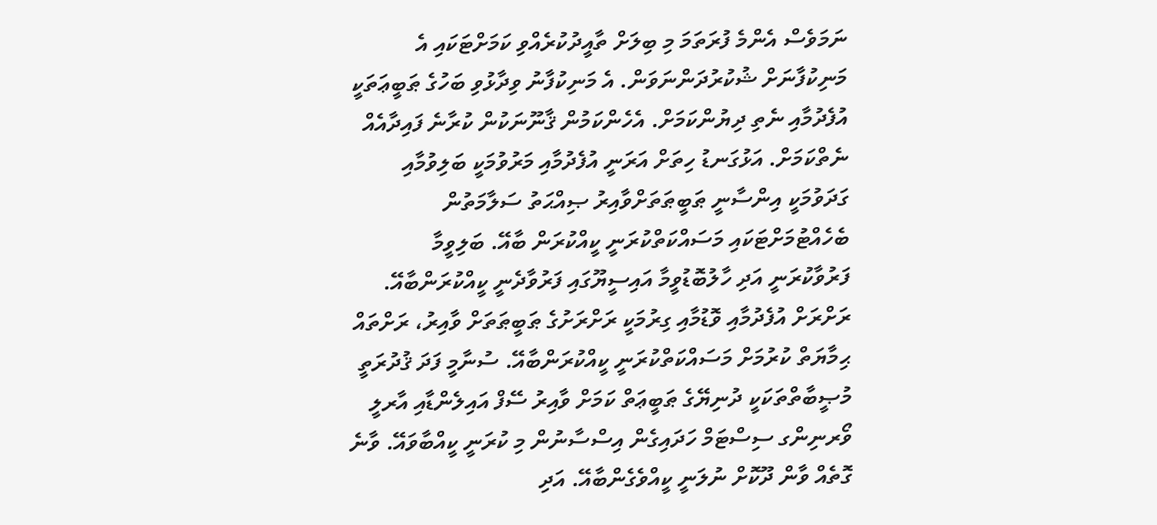ނަމަވެސް އެންމެ ފުރަތަމަ މި ބިލަށް ތާއީދުކުރެއްވި ކަމަށްޓަކައި އެ މަނިކުފާނަށް ޝުކުރުދަންނަވަން. އެ މަނިކުފާނު ވިދާޅުވި ބަހުގެ ޠަބީޢަތަކީ އުފެދުމާއި ނެތި ދިޔުންކަމަށް. އެހެންކަމުން ޤާނޫނަކުން ކުރާނެ ފައިދާއެއް ނެތްކަމަށް. އަޅުގަނޑު ހިތަށް އަރަނީ އުފެދުމާއި މަރުވުމަކީ ބަލިވުމާއި ގަދަވުމަކީ އިންސާނީ ޠަބީޠަތަށްވާއިރު ޞިއްޙަތު ސަލާމަތުން ބެހެއްޓުމަށްޓަކައި މަސައްކަތްކުރަނީ ކީއްކުރަން ބާއޭ. ބަލިވީމާ ފަރުވާކުރަނީ އަދި ހާލުބޮޑުވީމާ އައިސީޔޫގައި ފަރުވާދެނީ ކީއްކުރަންބާއޭ. ރަށްރަށް އުފެދުމާއި ވޮޑުމާއި ގިރުމަކީ ރަށްރަށުގެ ޠަބީޠަތަށް ވާއިރު، ރަށްތައް ޙިމާޔަތް ކުރުމަށް މަސައްކަތްކުރަނީ ކީއްކުރަންބާއޭ. ސުނާމީ ފަދަ ޤުދުރަތީ މުޞީބާތްތަކަކީ ދުނިޔޭގެ ޠަބީޢަތް ކަމަށް ވާއިރު ސޭފް އައިލެންޑާއި އާރލީ ވޯރނިންގ ސިސްޓަމް ހަދައިގެން އިސްސާނުން މި ކުރަނީ ކީއްބާވައޭ. ވާނެ ގޮތެއް ވާން ދޫކޮށް ނުލަނީ ކީއްވެގެންބާއޭ. އަދި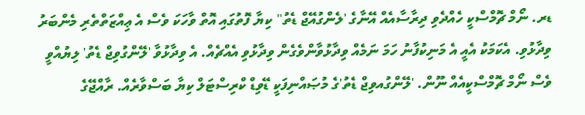ޑރ. ނޯމް ޗޮމްސްކީ ހެއްދެވި ދިރާސާއެއް އޭނާގެ 'ލެންގުއޭޖް ޑެތު" ކިޔާ ފޮތުގައި އޮތް ވާހަކަ ވެސް އެ ޢިއްޒަތްތެރި މެންބަރު ވިދާޅުވި. އެކަމަކު އެއީ އެ މަނިކުފާނު ހަމަ ނަމެއް ވިދާޅުވާންވެގެން ވިދާޅުވި އެއްޗެއް. އެ ވިދާޅުވާ 'ލޭންގުވިޖް ޑެތު' ލިޔުއްވީ ވެސް ނޯމް ޗޮމްސްކީއެއް ނޫން. 'ލޭންގުއވިޖް ޑެތު'ގެ މުޞައްނިފަކީ ޑޭވިޑް ކްރިސްޓަލް ކިޔާ ބަސްވާރެއް. ރާއްޖޭގެ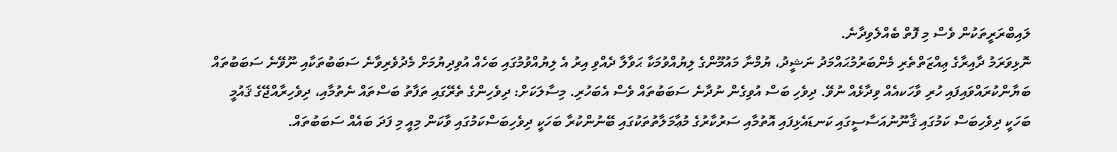ލައިބްރަރީތަކުން ވެސް މި ފޮތް ބެއްލެވިދާނެ.
ނޮޅިވަރަމު ދާއިރާގެ ޢިއްޒަތްތެރި މެންބަރުމުޙައްމަދު ނަޝީދު، ޔުމްނާ މައުމޫންގެ ލިޔުއްވުމަކާ ޙަވާލާ ދެއްވި އިރު އެ ލިޔުއްވުމުގައި ބަހެއް އުވިދިޔުމަށް މެދުވެރިވާނެ ސަބަބުތަކާއި ނޫވޭނެ ސަބަބުތައް ބަޔާންކުރައްވައިފައި ހުރި ވާހަކއެއް ވިދާޅެއް ނުވޭ. ދިވެހި ބަސް އުވިގެން ނުދާނެ ސަބަބުތައް ވެސް އެބަހުރި. މިސާލަކަށް: ދިވެހިންގެ ތެރޭގައި ތަފާތު ބަސްތައް ނެތުމާއި، ދިވެހިރާއްޖޭގެ ޤައުމީ ބަހަކީ ދިވެހިބަސް ކަމުގައި ޤާނޫނުއަސާސީގައި ކަނޑައެޅިފައި އޮތުމާއި ސަރުކާރުގެ މުޢާމަލާތުތަކުގައި ބޭނުންކުރާ ބަހަކީ ދިވެހިބަސްކަމުގައި ވާކަން މިއީ މި ފަދަ ބައެއް ސަބަބުތައް.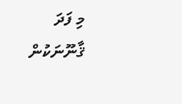މި ފަދަ ޤާނޫނަކުން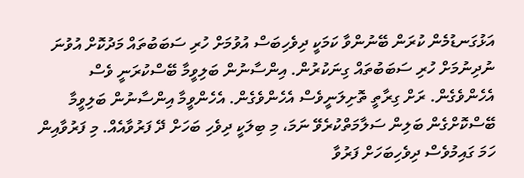އަޅުގަނޑުމެން ކުރަން ބޭނުންވާ ކަމަކީ ދިވެހިބަސް އުވުމަށް ހުރި ސަބަބުތައް މަދުކޮށް އުވުނަ ނުދިނުމަށް ހުރި ސަބަބުތައް ގިނަކުރުން. އިންސާނުން ބަލިވީމާ ބޭސްކުރަނީ ވެސް އެހެންވެގެން. ރަށް ގިރާތީ ތޮށިލަނީވެސް އެހެންވެގެން. އެހެންވީމާ އިންސާނުން ބަލިވީމާ ބޭސްކޮށްގެން ބަލިން ސަލާމަތްކުރެވޭ ނަމަ، މި ބިލަކީ ދިވެހި ބަހަށް ދޭ ފަރުވާއެއް. މި ފަރުވާއިން ހަމަ ގައިމުވެސް ދިވެހިބަހަށް ފަރުވާ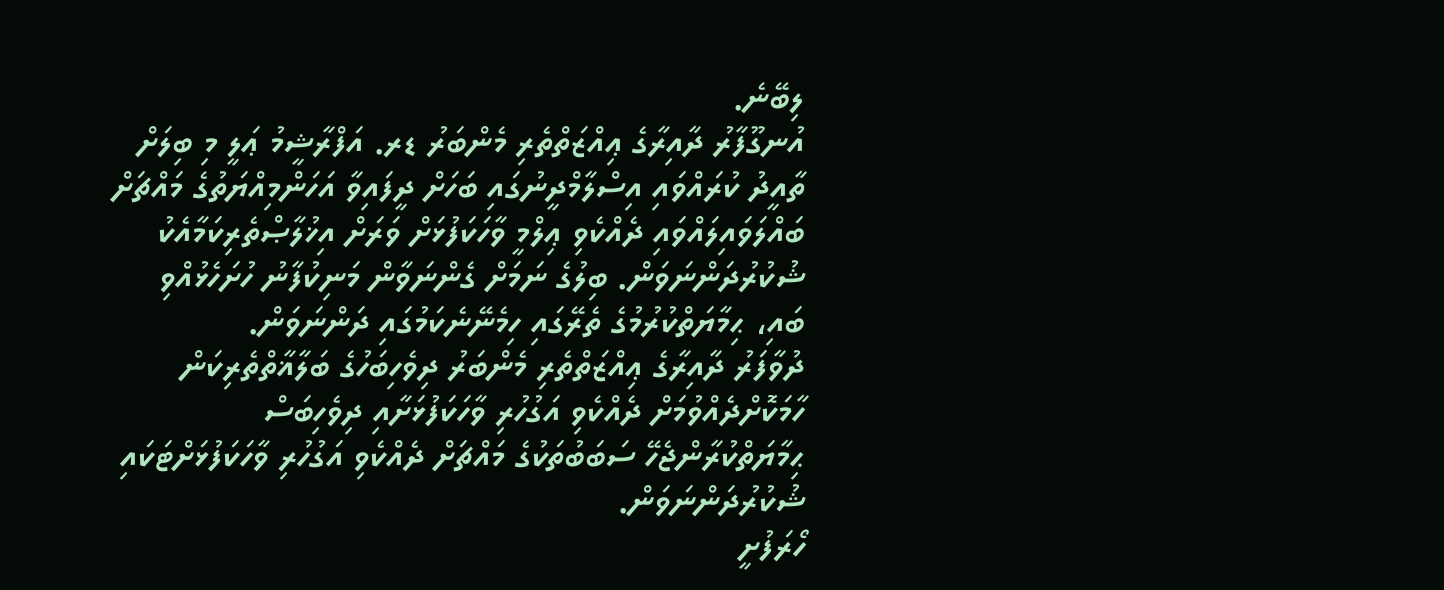ލިބޭނެ.
އުނގޫފާރު ދާއިރާގެ ޢިއްޒަތްތެރި މެންބަރު ޑރ. އަފްރާޝީމު ޢަލީ މި ބިލަށް ތާއީދު ކުރައްވައި އިސްލާމްދީނުގައި ބަހަށް ދީފައިވާ އަހަންމިއްޔަތުގެ މައްޗަށް ބައްލަވައިލައްވައި ދެއްކެވި ޢިލްމީ ވާހަކަފުޅަށް ވަރަށް އިޚުލާޞްތެރިކަމާއެކު ޝުކުރުދަންނަވަން. ބިލުގެ ނަމަށް ގެންނަވާން މަނިކުފާނު ހުށަހެޅުއްވި ބައި، ޙިމާޔަތްކުރުމުގެ ތެރޭގައި ހިމެނޭނެކަމުގައި ދަންނަވަން.
ދުވާފަރު ދާއިރާގެ ޢިއްޒަތްތެރި މެންބަރު ދިވެހިބަހުގެ ބަލާޣާތްތެރިކަން ހާމަކޮށްދެއްވުމަށް ދެއްކެވި އަގުހުރި ވާހަކަފުޅަށާއި ދިވެހިބަސް ޙިމާޔަތްކުރާންޖެހޭ ސަބަބުތަކުގެ މައްޗަށް ދެއްކެވި އަގުހުރި ވާހަކަފުޅަށްޓަކައި ޝުކުރުދަންނަވަން.
ހޯރަފުށީ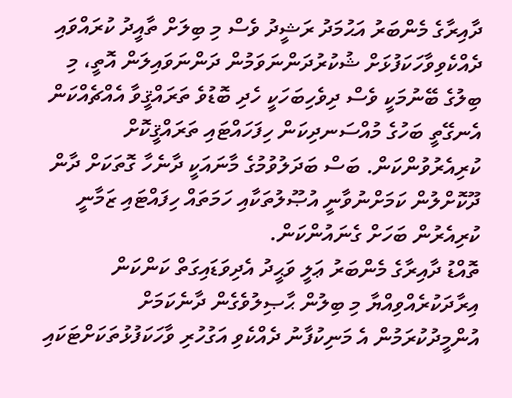ދާއިރާގެ މެންބަރު އަޙުމަދު ރަޝީދު ވެސް މި ބިލަށް ތާއީދު ކުރައްވައި ދެއްކެވިވާހަކަފުޅަށް ޝުކުރުދަންނަވަމުން ދަންނަވައިލަން އޮތީ، މި ބިލުގެ ބޭނުމަކީ ވެސް ދިވެހިބަހަކީ ހެދި ބޮޑުވެ ތަރައްޤީވާ އެއްޗެއްކަން އެނގޭތީ ބަހުގެ މުއްސަނދިކަން ހިފަހައްޓައި ތަރައްޤީކޮށް ކުރިއެރުވުންކަން. ބަސް ބަދަލުވުމުގެ މާނައަކީ ދާނެހާ ގޮތަކަށް ދާން ދޫކޮށްލުން ކަމަށްނުވާނީ އުޞޫލުތަކާއި ހަމަތައް ހިފައްޓައި ޒަމާނީ ކުރިއެރުން ބަހަށް ގެނައުންކަން.
ތޮއްޑު ދާއިރާގެ މެންބަރު ޢަލީ ވަޙީދު އެދިވަޑައިގަތް ކަންކަން އިރާދަކުރެއްވިއްޔާ މި ބިލުން ޙާޞިލުވެގެން ދާނެކަމަށް އުންމީދުކުރަމުން އެ މަނިކުފާނު ދެއްކެވި އަގުހުރި ވާހަކަފުޅުތަކަށްޓަކައި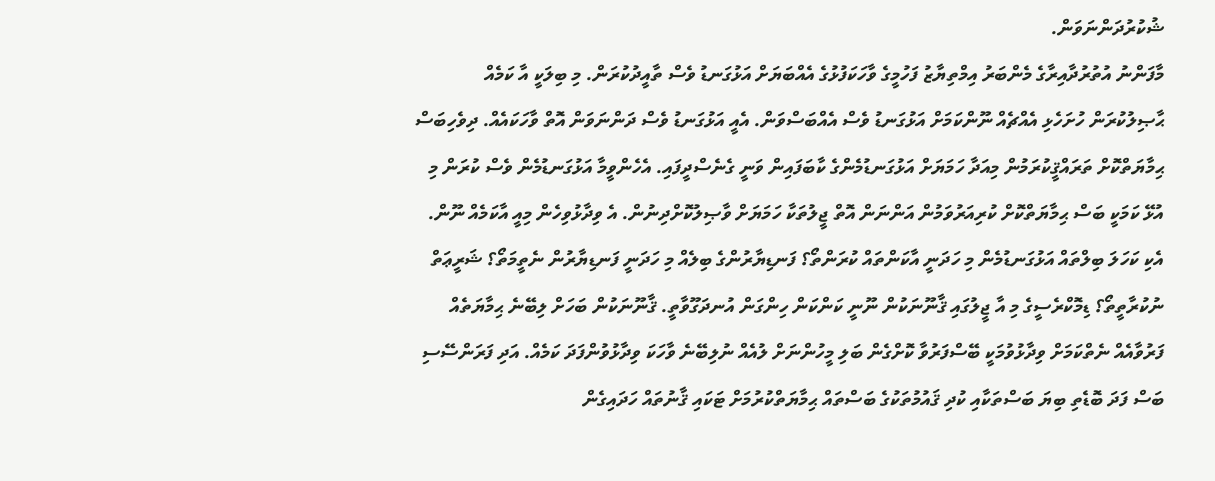ޝުކުރުދަންނަވަން.
މާފަންނު އުތުރުދާއިރާގެ މެންބަރު އިމްތިޔާޒު ފަހުމީގެ ވާހަކަފުޅުގެ އެއްބަޔަށް އަޅުގަނޑު ވެސް ތާއީދުކުރަން. މި ބިލަކީ އާ ކަމެއް ޙާޞިލުކުރަން ހުށަހެޅި އެއްޗެއް ނޫންކަމަށް އަޅުގަނޑު ވެސް އެއްބަސްވަން. އެއީ އަޅުގަނޑު ވެސް ދަންނަވަން އޮތް ވާހަކައެއް. ދިވެހިބަސް ޙިމާޔަތްކޮށް ތަރައްޤީކުރަމުން މިއަދާ ހަމަޔަށް އަޅުގަނޑުމެންގެ ކާބަފައިން ވަނީ ގެނެސްދީފައި. އެހެންވީމާ އަޅުގަނޑުމެން ވެސް ކުރަން މި އުޅޭ ކަމަކީ ބަސް ޙިމާޔަތްކޮށް ކުރިއަރުވަމުން އަންނަން އޮތް ޖީލުތަކާ ހަމަޔަށް ވާޞިލުކޮށްދިނުން. އެ ވިދާޅުވިހެން މިއީ އާކަމެއް ނޫން. އެކި ކަހަލަ ބިލްތައް އަޅުގަނޑުމެން މި ހަދަނީ އާކަންތައް ކުރަންތޯ؟ ފަނޑިޔާރުންގެ ބިލެއް މި ހަދަނީ ފަނޑިޔާރުން ނެތީމަތޯ؟ ޝަރީޢަތް ނުކުރާތީތޯ؟ ޑިމޮކްރެސީގެ މި އާ ޖީލުގައި ޤާނޫނަކުން ނޫނީ ކަންކަން ހިންގަން އުނދަގޫވާތީ. ޤާނޫނަކުން ބަހަށް ލިބޭނެ ޙިމާޔަތެއް ފަރުވާއެއް ނެތްކަމަށް ވިދާޅުވުމަކީ ބޭސްފަރުވާ ކޮށްގެން ބަލި މީހުންނަށް ލުއެއް ނުލިބޭނެ ވާހަކަ ވިދާޅުވުންފަދަ ކަމެއް. އަދި ފަރަންސޭސި ބަސް ފަދަ ބޮޑެތި ބިޔަ ބަސްތަކާއި ކުދި ޤައުމުތަކުގެ ބަސްތައް ޙިމާޔަތްކުރުމަށް ޓަކައި ޤާނުތައް ހަދައިގެން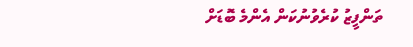ތަންފީޒު ކުރެވުނުކަން އެންމެ ބޮޑަށް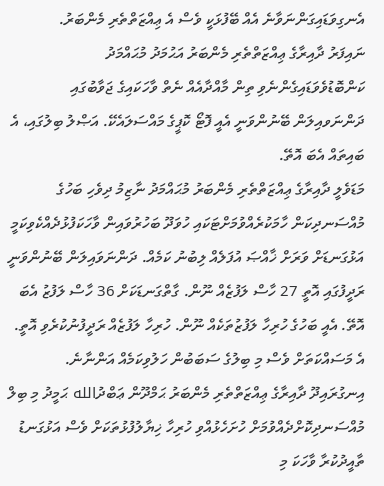އެނގިވަޑައިގަންނަވާނެ އެއް ބޭފުޅަކީ ވެސް އެ ޢިއްޒަތްތެރި މެންބަރު.
ނައިފަރު ދާއިރާގެ ޢިއްޒަތްތެރި މެންބަރު އަޙުމަދު މުޙައްމަދު ކަންބޮޑުވެވަޑައިގެންނެވި ތިން މާއްދާއެއް ނެތް ވާހަކައިގެ ޖަވާބުގައި ދަންނަވއިލަން ބޭނުންވަނީ އެއީ ފޮޓޯ ކޮޕީގެ މައްސަލައެކޭ. އަޞްލު ބިލުގައި، އެ ބައިތައް އެބަ އޮތޭ.
މަޑަވެލީ ދާއިރާގެ ޢިއްޒަތްތެރި މެންބަރު މުޙައްމަދު ނާޒިމު ދިވެހި ބަހުގެ މުއްސަނދިކަން ހާމަކުރެއްވުމަށްޓަކައި ހުވަދޫ ބަހުރުވައިން ވާހަކަފުޅުދެއްކެވިކަމީ އަޅުގަނޑަށް ވަރަށް ޚާއްޞަ އުފަލެއް ލިބުނު ކަމެއް. ދަންނަވައިލަން ބޭނުންވަނީ ރަދީފުގައި އޮތީ 27 ހާސް ލަފުޒެއް ނޫން. ގާތްގަނޑަކަށް 36 ހާސް ލަފުޒު އެބަ އޮތޭ. އެއީ ބަހުގެ ހުރިހާ ލަފުޒުތަކެއް ނޫން. ހުރިހާ ލަފުޒެއް ރަދީފުނުކުރެވި އޮތީ. އެ މަސައްކަތަށް ވެސް މި ބިލުގެ ސަބަބުން ހަލުވިކަމެއް އަންނާނެ.
އިނގުރައިދޫ ދާއިރާގެ ޢިއްޒަތްތެރި މެންބަރު ޙަމްދޫން ޢަބްދުالله ޙަމީދު މި ބިލް މުއްސަނދިކޮށްދެއްވުމަށް ހުށަހެޅުއްވި ހުރިހާ ޚިޔާލުފުޅުތަކަށް ވެސް އަޅުގަނޑު ތާއީދުކުރާ ވާހަކަ މި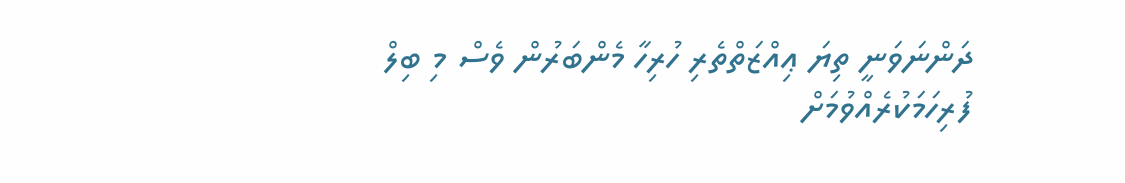ދަންނަވަނީ ތިޔަ ޢިއްޒަތްތެރި ހުރިހާ މެންބަރުން ވެސް މި ބިލް ފުރިހަމަކުރެއްވުމަށް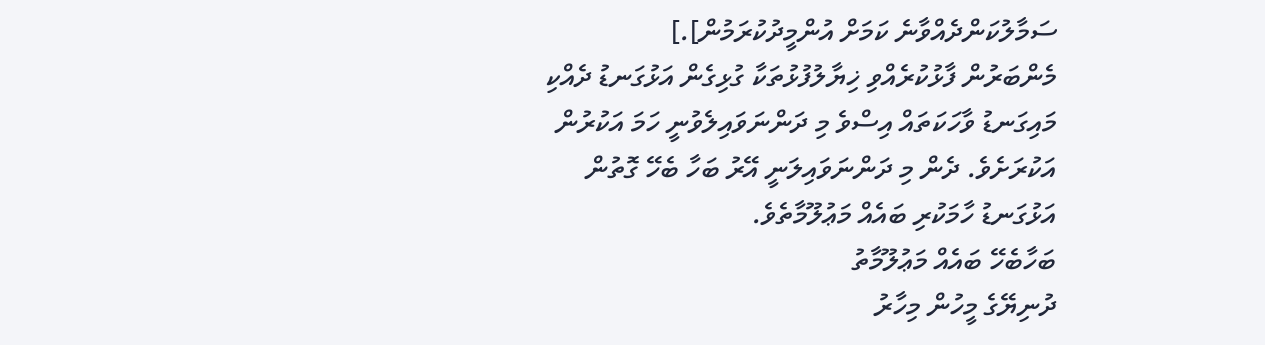ސަމާލުކަންދެއްވާނެ ކަމަށް އުންމީދުކުރަމުން].]
މެންބަރުން ފާޅުކުރެއްވި ޚިޔާލުފުޅުތަކާ ގުޅިގެން އަޅުގަނޑު ދެއްކި މައިގަނޑު ވާހަކަތައް އިސްވެ މި ދަންނަވައިލެވުނީ ހަމަ އަކުރުން އަކުރަށެވެ. ދެން މި ދަންނަވައިލަނީ އޭރު ބަހާ ބެހޭ ގޮތުން އަޅުގަނޑު ހާމަކުރި ބައެއް މަޢުލޫމާތެވެ.
ބަހާބެހޭ ބައެއް މަޢުލޫމާތު
ދުނިޔޭގެ މީހުން މިހާރު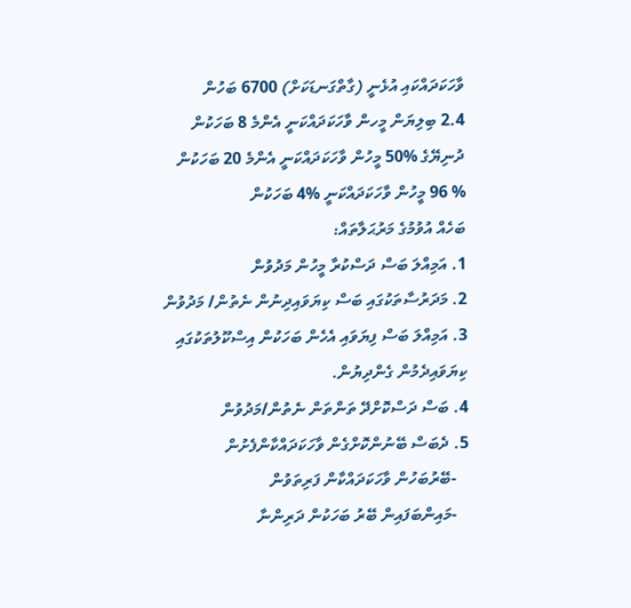ވާހަކަދައްކައި އުޅެނީ (ގާތްގަނޑަކަށް) 6700 ބަހުން
2.4 ބިލިޔަން މީހން ވާހަކަދައްކަނީ އެންމެ 8 ބަހަކުން
ދުނިޔޭގެ %50 މީހުން ވާހަކަދައްކަނީ އެންމެ 20 ބަހަކުން
% 96 މީހުން ވާހަކަދައްކަނީ %4 ބަހަކުން
ބަހެއް އުވުމުގެ މަރުޙަލާތައް:
1. އަމިއްލަ ބަސް ދަސްކުރާ މީހުން މަދުވުން
2. މަދަރުސާތަކުގައި ބަސް ކިޔަވައިދިނުން ނެތުން/ މަދުވުން
3. އަމިއްލަ ބަސް ފިޔަވައި އެހެން ބަހަކުން އިސްކޫލުތަކުގައި ކިޔަވައިދެމުން ގެންދިޔުން.
4. ބަސް ދަސްކޮށްދޭ ތަންތަން ނެތުން/މަދުވުން
5. ދެބަސް ބޭނުންކޮށްގެން ވާހަކަދައްކާންފެށުން
   -ބޭރުބަހުން ވާހަކަދައްކާން ފަރިތަވުން
   -މައިންބަފައިން ބޭރު ބަހަކުން ދަރިންނާ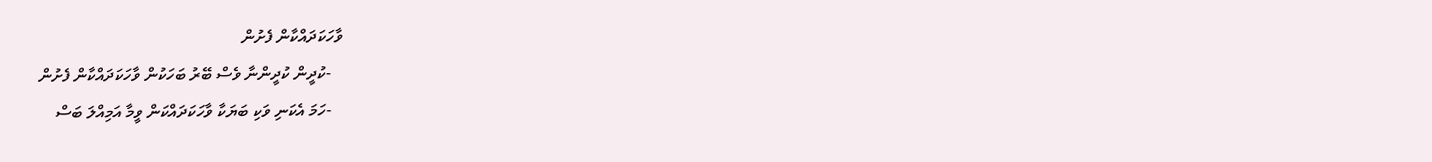ވާހަކަދައްކާން ފެށުން
   -ކުދީން ކުދީންނާ ވެސް ބޭރު ބަހަކުން ވާހަކަދައްކާން ފެށުން
   -ހަމަ އެކަނި ވަކި ބަޔަކާ ވާހަކަދައްކަން ވީމާ އަމިއްލަ ބަސް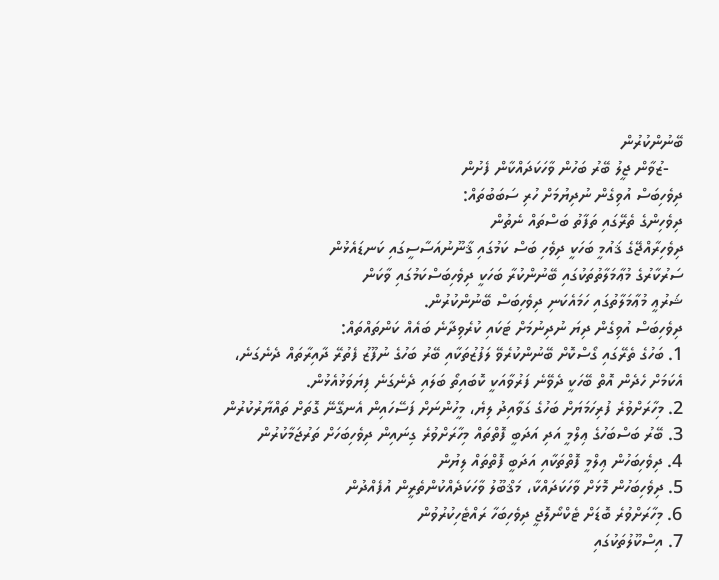ބޭނުންކުރުން
   -ޒުވާން ޖީލު ބޭރު ބަހުން ވާހަކަދައްކާން ފެށުން
ދިވެހިބަސް އުވިގެން ނުދިޔުމަށް ހުރި ސަބަބުތައް:
ދިވެހިންގެ ތެރޭގައި ތަފާތު ބަސްތައް ނެތުން
ދިވެހިރާއްޖޭގެ ޤައުމީ ބަހަކީ ދިވެހި ބަސް ކަމުގައި ޤާނޫނުއަސާސީގައި ކަނޑައެޅުން
ސަރުކާރުގެ މުޢާމަލާތުތަކުގައި ބޭނުންކުރާ ބަހަކީ ދިވެހިބަސްކަމުގައި ވާކަން
ޝަރުޢީ މުޢާމަލާތުގައި ހަމައެކަނި ދިވެހިބަސް ބޭނުންކުރުން.
ދިވެހިބަސް އުވިގެން ދިޔަ ނުދިނުމަށް ޓަކައި ކުރެވިދާނެ ބައެއް ކަންތައްތައް:
1. ބަހުގެ ތެރޭގައި ގޯސްކޮށް ބޭނުންކުރެވޭ ލަފުޒުތަކާއި ބޭރު ބަހުގެ ނުފޫޒު ފެތުރޭ ދާއިރާތައް ދެނެގަނެ،         އެކަމަށް ހެދެން އޮތް ބޭހަކީ ދެވޭނެ ފަރުވާއަކީ ކޮބައިތޯ ބަލައި ދެނެގަނެ ފިޔަވަޅުއެޅުން.
2. މިހާރަށްވުރެ ފުރިހަމަޔަށް ބަހުގެ ގަވާއިދު ލިޔެ، މީހުންނަށް ފަސޭހައިން އެނގޭނޭ ގޮތަށް ތައްޔާރުކުރުން
3. ބޭރު ބަސްބަހުގެ ޢިލްމީ އަދި އަދަބީ ފޮތްތައް މިހާރަށްވުރެ ގިނައިން ދިވެހިބަހަށް ތަރުޖަމާކުރުން
4. ދިވެހިބަހުން ޢިލްމީ ފޮތްތަކާއި އަދަބީ ފޮތްތައް ލިޔުން
5. ދިވެހިބަހުން މޮޅަށް ވާހަކަދައްކާ، މަޤްބޫލު ވާހަކަދެއްކުންތެރީން އުފެއްދުން
6. މިހާރަށްވުރެ ބޮޑަށް ޓެކްނޯލޮޖީ ދިވެހިބަހާ ރައްޓެހިކުރުވުން
7. އިސްކޫލުތަކުގައި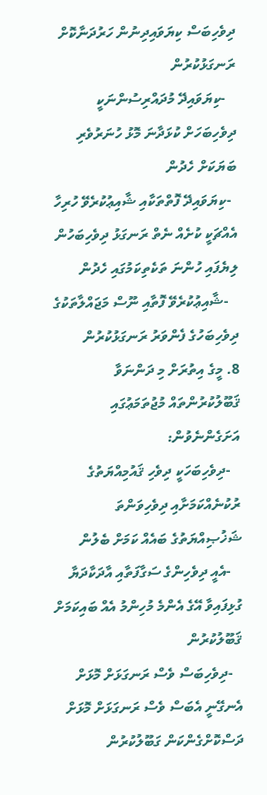ދިވެހިބަސް ކިޔަވައިދިނުން ހަރުދަނާކޮށް ރަނގަޅުކުރުން
   -ކިޔަވައިދޭ މުދައްރިސުންނަކީ ދިވެހިބަހަށް ކުޅަދާނަ މޮޅު ހުނަރުވެރި ބަޔަކަށް ހެދުން
  -ކިޔަވައިދޭ ފޮތްތަކާއި ޝާއިޢުކުރެވޭ ހުރިހާ އެއްޗަކީ ކުށެއް ނެތް ރަނގަޅު ދިވެހިބަހުން ލިޔެފައި ހުންނަ ތަކެތިކަމުގައި ހެދުން
   -ޝާއިޢުކުރެވޭ ފޮތާއި ނޫސް މަޖައްލާތަކުގެ ދިވެހިބަހުގެ ފެންވަރު ރަނގަޅުކުރުން
8. މީގެ އިތުރަށް މި ދަންނަވާ ޤަބޫލުކުރުންތައް މުޖުތަމަޢުގައި އަށަގެންނެވުން:
   -ދިވެހިބަހަކީ ދިވެހި ޤައުމިއްޔަތުގެ ރުކުނެއްކަމަށާއި ދިވެހިވަންތަ ޝަޚުޞިއްޔަތުގެ ބައެއް ކަމަށް ބެލުން
   -އެއީ ދިވެހިންގެ ސަގާފަތާއި އާދަކާދަޔާ ގުޅިފައިވާ އޭގެ އެންމެ މުހިންމު އެއް ބައިކަމަށް ޤަބޫލުކުރުން
   -ދިވެހިބަސް ވެސް ރަނގަޅަށް މޮޅަށް އެނގޭނީ އެބަސް ވެސް ރަނގަޅަށް މޮޅަށް ދަސްކޮށްގެންކަން ގަބޫލުކުރުން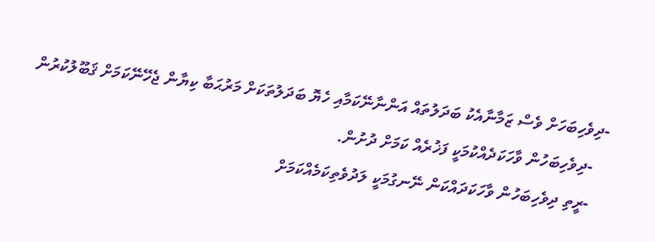-ދިވެހިބަހަށް ވެސް ޒަމާނާއެކު ބަދަލުތައް އަންނާނޭކަމާއި ހެޔޮ ބަދަލުތަކަށް މަރުޙަބާ ކިޔާން ޖެހޭނޭކަމަށް ޤަބޫލުކުރުން
   -ދިވެހިބަހުން ވާހަކަދެއްކުމަކީ ފަޚުރެއް ކަމަށް ދުށުން.
   -ރީތި ދިވެހިބަހުން ވާހަކަދައްކަން ނޭނގުމަކީ ލަދުވެތިކަމެއްކަމަށް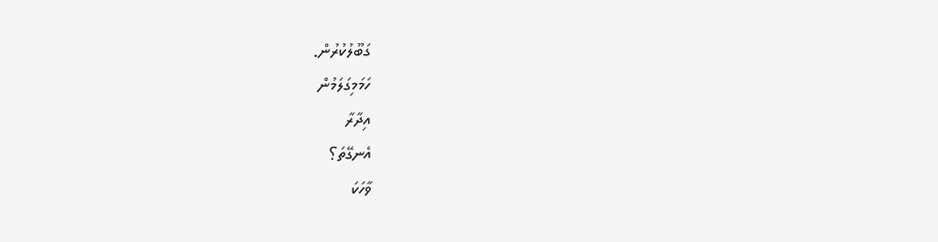ގަބޫލުކުރުން.
ހަމަމިގަލަމުން
އިދާރާ
އެނގޭތަ؟
ވާހަކަ